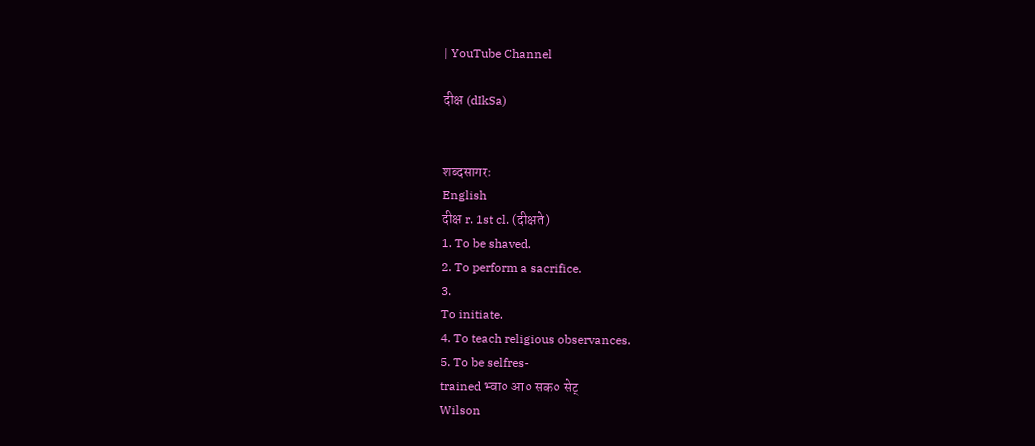| YouTube Channel

दीक्ष (dIkSa)


शब्दसागरः
English
दीक्ष r. 1st cl. (दीक्षते)
1. To be shaved.
2. To perform a sacrifice.
3.
To initiate.
4. To teach religious observances.
5. To be selfres-
trained भ्वा० आ० सक० सेट्
Wilson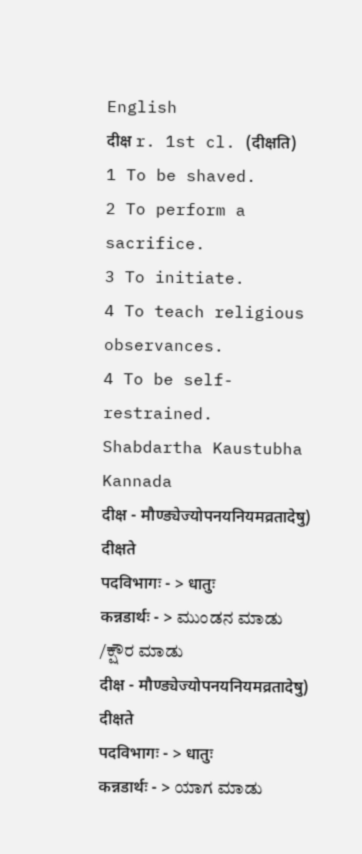English
दीक्ष r. 1st cl. (दीक्षति)
1 To be shaved.
2 To perform a sacrifice.
3 To initiate.
4 To teach religious observances.
4 To be self-restrained.
Shabdartha Kaustubha
Kannada
दीक्ष - मौण्ड्येज्योपनयनियमव्रतादेषु) दीक्षते
पदविभागः - > धातुः
कन्नडार्थः - > ಮುಂಡನ ಮಾಡು /ಕ್ಷೌರ ಮಾಡು
दीक्ष - मौण्ड्येज्योपनयनियमव्रतादेषु) दीक्षते
पदविभागः - > धातुः
कन्नडार्थः - > ಯಾಗ ಮಾಡು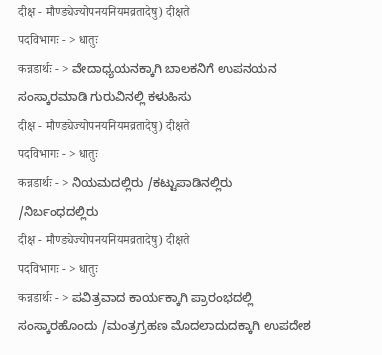दीक्ष - मौण्ड्येज्योपनयनियमव्रतादेषु) दीक्षते
पदविभागः - > धातुः
कन्नडार्थः - > ವೇದಾಧ್ಯಯನಕ್ಕಾಗಿ ಬಾಲಕನಿಗೆ ಉಪನಯನ ಸಂಸ್ಕಾರಮಾಡಿ ಗುರುವಿನಲ್ಲಿ ಕಳುಹಿಸು
दीक्ष - मौण्ड्येज्योपनयनियमव्रतादेषु) दीक्षते
पदविभागः - > धातुः
कन्नडार्थः - > ನಿಯಮದಲ್ಲಿರು /ಕಟ್ಟುಪಾಡಿನಲ್ಲಿರು /ನಿರ್ಬಂಧದಲ್ಲಿರು
दीक्ष - मौण्ड्येज्योपनयनियमव्रतादेषु) दीक्षते
पदविभागः - > धातुः
कन्नडार्थः - > ಪವಿತ್ರವಾದ ಕಾರ್ಯಕ್ಕಾಗಿ ಪ್ರಾರಂಭದಲ್ಲಿ ಸಂಸ್ಕಾರಹೊಂದು /ಮಂತ್ರಗ್ರಹಣ ಮೊದಲಾದುದಕ್ಕಾಗಿ ಉಪದೇಶ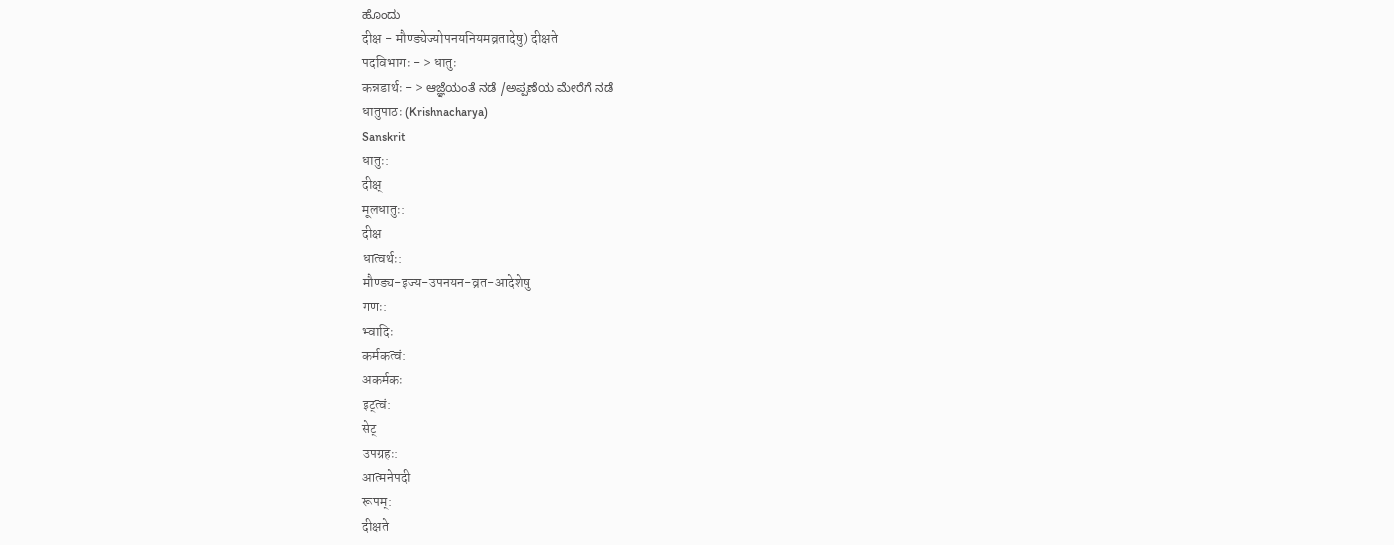ಹೊಂದು
दीक्ष - मौण्ड्येज्योपनयनियमव्रतादेषु) दीक्षते
पदविभागः - > धातुः
कन्नडार्थः - > ಆಜ್ಞೆಯಂತೆ ನಡೆ /ಅಪ್ಪಣೆಯ ಮೇರೆಗೆ ನಡೆ
धातुपाठः (Krishnacharya)
Sanskrit
धातुः:
दीक्ष्
मूलधातुः:
दीक्ष
धात्वर्थः:
मौण्ड्य-इज्य-उपनयन-व्रत-आदेशेषु
गणः:
भ्वादिः
कर्मकत्वं:
अकर्मकः
इट्त्वं:
सेट्
उपग्रहः:
आत्मनेपदी
रूपम्:
दीक्षते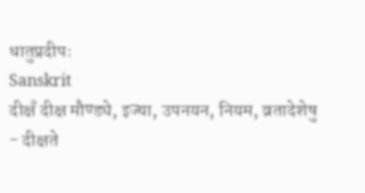धातुप्रदीपः
Sanskrit
दीक्षँ दीक्ष मौण्ड्ये, इज्या, उपनयन, नियम, व्रतादेशेषु
- दीक्षते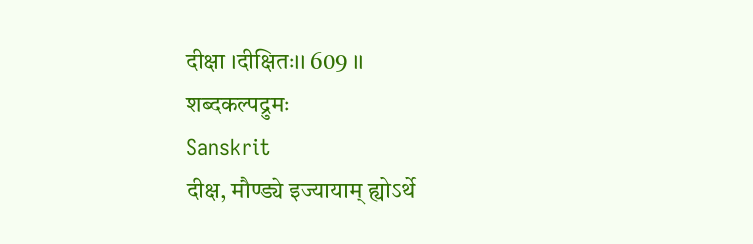दीक्षा ।दीक्षितः।। 609 ।।
शब्दकल्पद्रुमः
Sanskrit
दीक्ष, मौण्ड्ये इज्यायाम् ह्योऽर्थे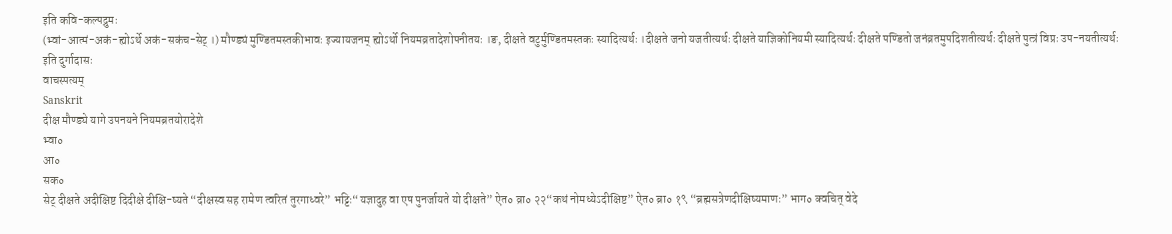इति कवि-कल्पद्रुमः
(भ्वां-आत्मं-अकं-ह्योऽर्थे अकं-सकंच-सेट् ।) मौण्ड्यं मुण्डितमस्तकीभावः इज्यायजनम् ह्योऽर्थो नियमव्रतादेशोपनीतयः ।ङ, दीक्षते वटुर्मुण्डितमस्तकः स्यादित्यर्थः ।दीक्षते जनो यजतीत्यर्थः दीक्षते याज्ञिकोनियमी स्यादित्यर्थः दीक्षते पण्डितो जनंव्रतमुपदिशतीत्यर्थः दीक्षते पुत्त्रं विप्रः उप-नयतीत्यर्थः इति दुर्गादासः
वाचस्पत्यम्
Sanskrit
दीक्ष मौण्ड्ये यागे उपनयने नियमब्रतयोरादेशे
भ्वा०
आ०
सक०
सेट् दीक्षते अदीक्षिष्ट दिदीक्षे दीक्षि-ष्यते “दीक्षस्व सह रामेण त्वरितं तुरगाध्वरे” भट्टिः“यज्ञादुह वा एष पुनर्जायते यो दीक्षते” ऐत० व्रा० २२“कथं नोमध्येऽदीक्षिष्ट” ऐत० ब्रा० १९ “ब्रह्मसत्रेणदीक्षिष्यमाणः” भाग० क्वचित् वेदे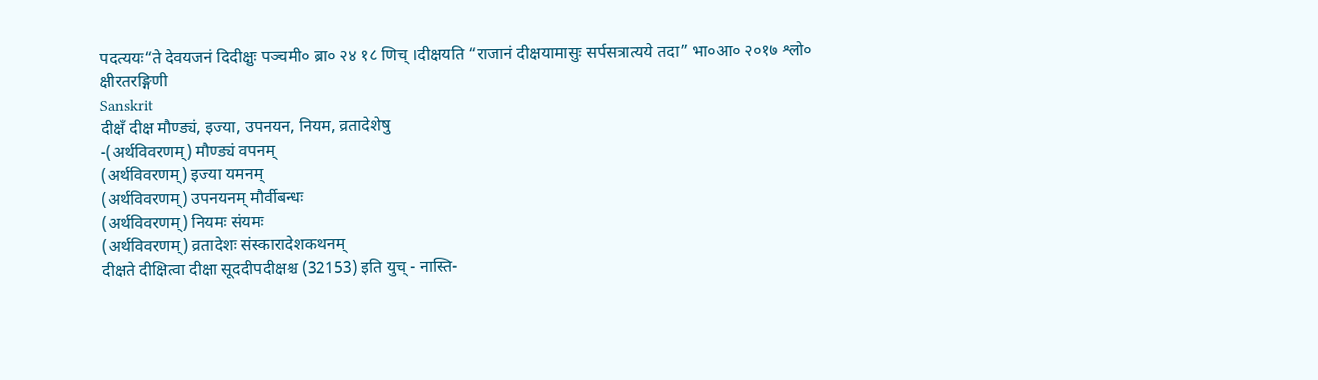पदत्ययः“ते देवयजनं दिदीक्षुः पञ्चमी० ब्रा० २४ १८ णिच् ।दीक्षयति “राजानं दीक्षयामासुः सर्पसत्रात्यये तदा” भा०आ० २०१७ श्लो०
क्षीरतरङ्गिणी
Sanskrit
दीक्षँ दीक्ष मौण्ड्यं, इज्या, उपनयन, नियम, व्रतादेशेषु
-(अर्थविवरणम्) मौण्ड्यं वपनम्
(अर्थविवरणम्) इज्या यमनम्
(अर्थविवरणम्) उपनयनम् मौर्वीबन्धः
(अर्थविवरणम्) नियमः संयमः
(अर्थविवरणम्) व्रतादेशः संस्कारादेशकथनम्
दीक्षते दीक्षित्वा दीक्षा सूददीपदीक्षश्च (32153) इति युच् - नास्ति-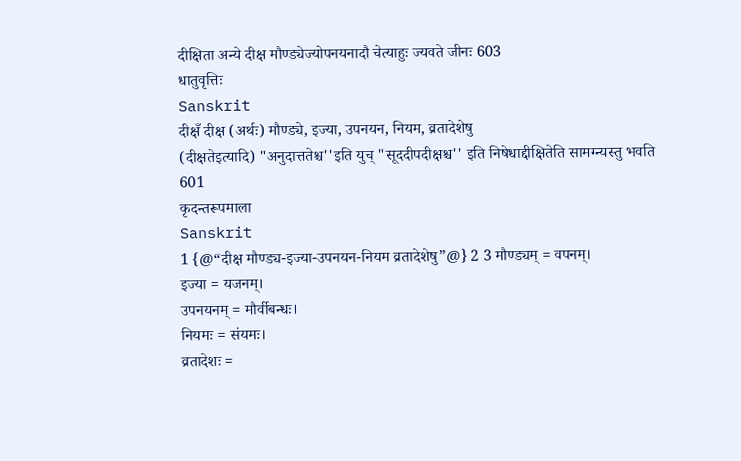दीक्षिता अन्ये दीक्ष मौण्ड्येज्योपनयनादौ चेत्याहुः ज्यवते जीनः 603
धातुवृत्तिः
Sanskrit
दीक्षँ दीक्ष (अर्थः) मौण्ड्ये, इज्या, उपनयन, नियम, व्रतादेशेषु
(दीक्षतेइत्यादि) "अनुदात्ततेश्च''इति युच् "सूददीपदीक्षश्च'' इति निषेधाद्दीक्षितेति सामग्न्यस्तु भवति 601
कृदन्तरूपमाला
Sanskrit
1 {@“दीक्ष मौण्ड्य-इज्या-उपनयन-नियम व्रतादेशेषु”@} 2 3 मौण्ड्यम् = वपनम्।
इज्या = यजनम्।
उपनयनम् = मौर्वीबन्धः।
नियमः = संयमः।
व्रतादेशः =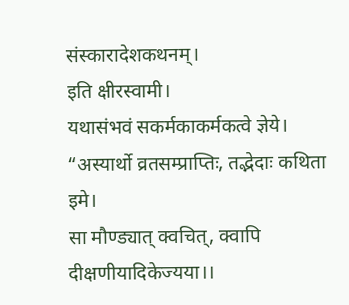संस्कारादेशकथनम्।
इति क्षीरस्वामी।
यथासंभवं सकर्मकाकर्मकत्वे ज्ञेये।
“अस्यार्थो व्रतसम्प्राप्तिः, तद्भेदाः कथिता इमे।
सा मौण्ड्यात् क्वचित्, क्वापि दीक्षणीयादिकेज्यया।।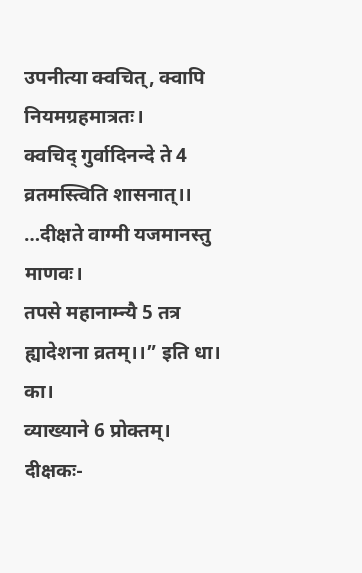उपनीत्या क्वचित्, क्वापि नियमग्रहमात्रतः।
क्वचिद् गुर्वादिनन्दे ते 4 व्रतमस्त्विति शासनात्।।
…दीक्षते वाग्मी यजमानस्तु माणवः।
तपसे महानाम्न्यै 5 तत्र ह्यादेशना व्रतम्।।” इति धा।
का।
व्याख्याने 6 प्रोक्तम्।
दीक्षकः-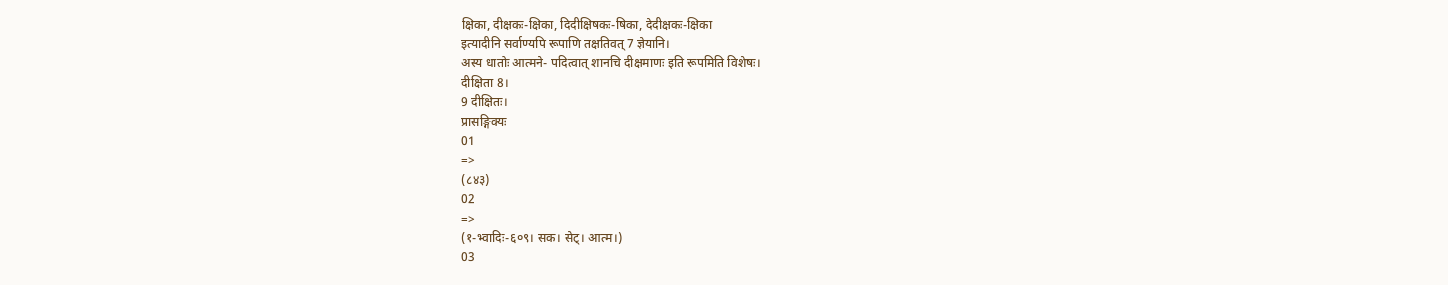क्षिका, दीक्षकः-क्षिका, दिदीक्षिषकः-षिका, देदीक्षकः-क्षिका
इत्यादीनि सर्वाण्यपि रूपाणि तक्षतिवत् 7 ज्ञेयानि।
अस्य धातोः आत्मने- पदित्वात् शानचि दीक्षमाणः इति रूपमिति विशेषः।
दीक्षिता 8।
9 दीक्षितः।
प्रासङ्गिक्यः
01
=>
(८४३)
02
=>
(१-भ्वादिः-६०९। सक। सेट्। आत्म।)
03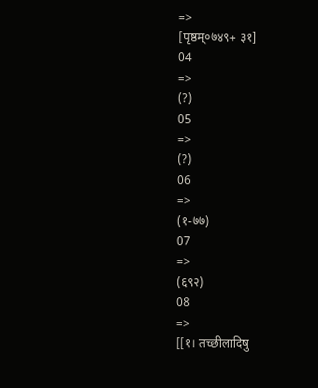=>
[पृष्ठम्०७४९+ ३१]
04
=>
(?)
05
=>
(?)
06
=>
(१-७७)
07
=>
(६९२)
08
=>
[[१। तच्छीलादिषु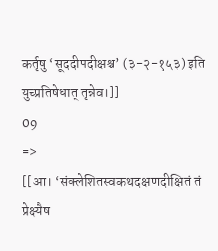कर्तृषु ‘सूददीपदीक्षश्च’ (३-२-१५३) इति युच्प्रतिषेधात् तृन्नेव।]]
09
=>
[[आ। ‘संक्लेशितस्वकथदक्षणदीक्षितं तं प्रेक्ष्यैष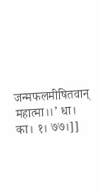जन्मफलमीषितवान् महात्मा।।’ धा। का। १। ७७।]]